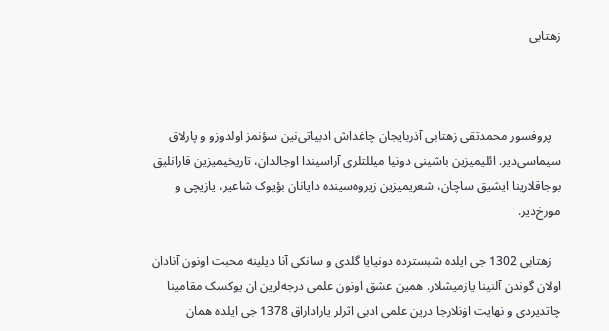زهتابی



   پروفسور محمدتقی زهتابی آذربایجان چاغداش ادبیاتی‌نین سؤنمز اولدوزو و پارلاق سیماسی‌دیر. ائلیمیزین باشینی دونیا میللتلری آراسیندا اوجالدان، تاریخیمیزین قارانلیق بوجاقلارینا ایشیق ساچان، شعریمیزین زیروه‌سینده دایانان بؤیوک شاعیر، یازیچی و مورخ‌دیر.

   زهتابی 1302 جی ایلده شبسترده دونیایا گلدی و سانکی آنا دیلینه محبت اونون آنادان اولان گوندن آلنینا یازمیشلار. همین عشق اونون علمی درجه‌لرین ان یوکسک مقامینا چاتدیردی و نهایت اۏنلارجا درین علمی ادبی اثرلر یاراداراق 1378 جی ایلده همان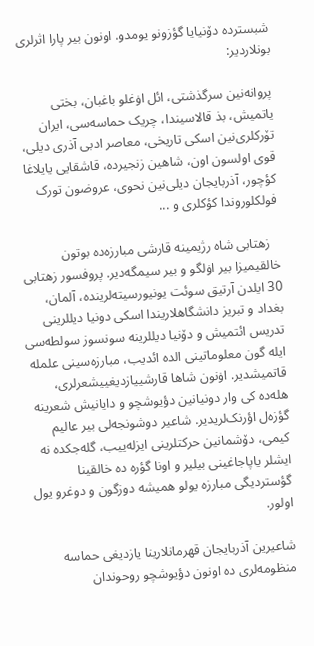شبسترده دۆنیایا گؤزونو یومدو. اونون بیر پارا اثرلری بونلاردیر:

پروانه‌نین سرگذشتی، ائل اۏغلو باغبان، بختی یاتمیش، بذ قالاسیندا، چریک حماسه‌سی، ایران تۆرکلری‌نین اسکی تاریخی، معاصر ادبی آذری دیلی، قوی اولسون اون، شاهین زنجیرده، قاشقایی یایلاغا کؤچور، آذربایجان دیلی‌نین نحوی، عروضون تورک فولکلوروندا کؤکلری و ...

   زهتابی شاه رژیمینه قارشی مبارزه‌ده بوتون خالقیمیزا بیر اۏلگو و بیر سیمگه‌دیر. پروفسور زهتابی 30 ایلدن آرتیق سوئت یونیورسیته‌لرینده، آلمان، بغداد و تبریز دانشگاهلاریندا اسکی دونیا دیللرینی تدریس ائتمیش و دۆنیا دیللرینه سونسوز سولطه‌سی ایله گون معلوماتینی الده ائدیب، مبارزه‌سینی علمله قاتمیشدیر. اۏنون شاها قارشییازدیغییشعرلری، هله‌ده کی وار دونیانین دؤیوشچو و دایانیش شعرینه گؤزه‌ل اؤرنک‌لریدیر. شاعیر دوشونجه‌لی بیر عالیم کیمی، دۆشمانین حرکتلرینی ایزله‌ییب، گله‌جکده نه ایشلر یاپاجاغینی بیلیر و اونا گؤره ده خالقینا گؤستردیگی مبارزه یولو همیشه دوزگون و دوغرو یول اولور.

شاعیرین آذربایجان قهرمانلارینا یازدیغی حماسه منظومه‌لری ده اونون دؤیوشچو روحوندان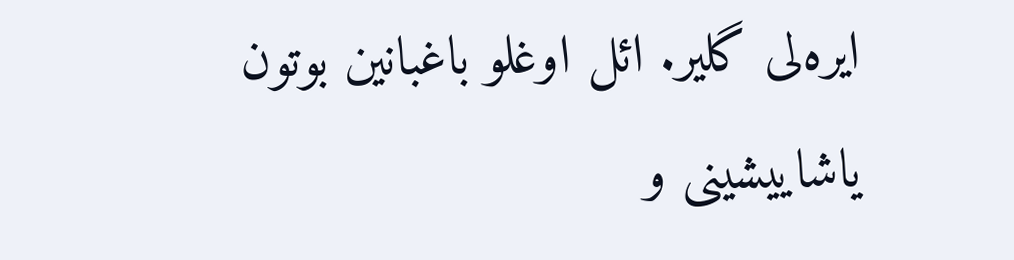ایره‌لی گلیر. ائل اوغلو باغبانین بوتون یاشاییشینی و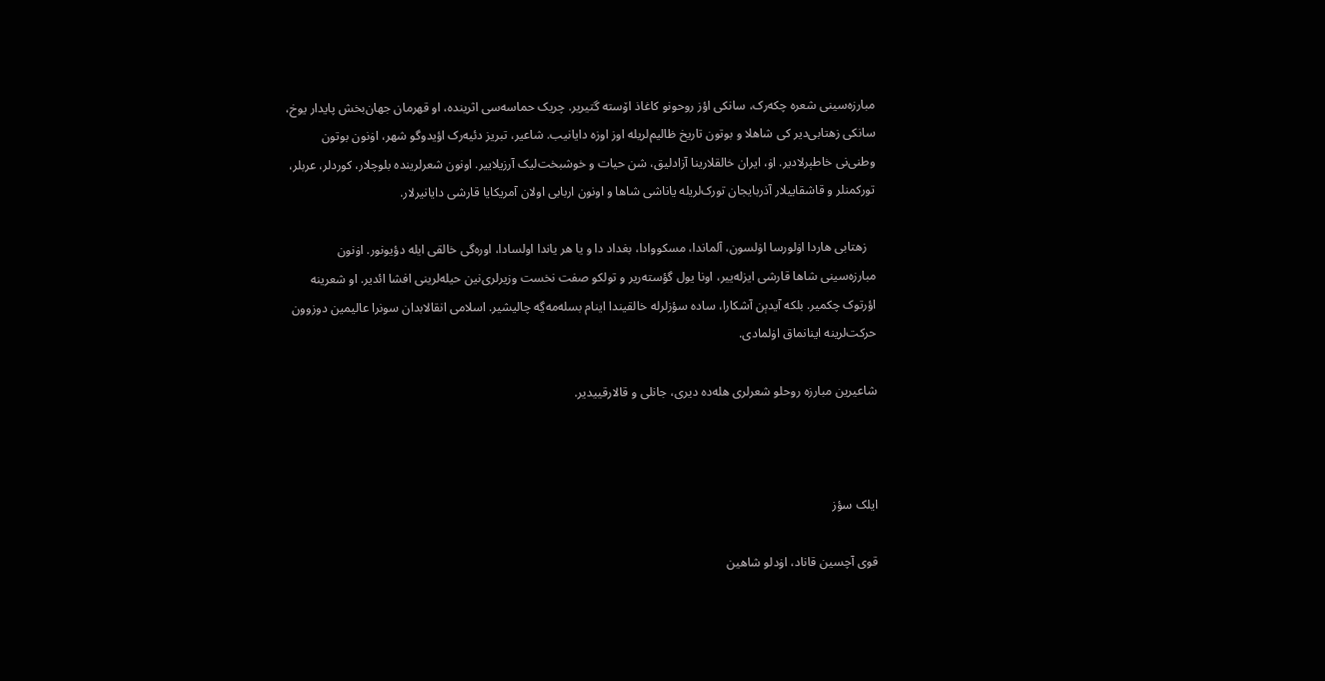مبارزه‌سینی شعره چکه‌رک، سانکی اؤز روحونو کاغاذ اۆسته گتیریر. چریک حماسه‌سی اثرینده، او قهرمان جهان‌بخش پایدار یوخ، سانکی زهتابی‌دیر کی شاهلا و بوتون تاریخ ظالیم‌لریله اوز اوزه دایانیب. شاعیر، تبریز دئیه‌رک اؤیدوگو شهر، اۏنون بوتون وطنی‌نی خاطېرلادیر. اۏ، ایران خالقلارینا آزادلیق، شن حیات و خوشبخت‌لیک آرزیلاییر. اونون شعرلرینده بلوچلار، کوردلر، عربلر، تورکمنلر و قاشقاییلار آذربایجان تورک‌لریله یاناشی شاها و اونون اربابی اولان آمریکایا قارشی دایانیرلار.

   زهتابی هاردا اۏلورسا اۏلسون، آلماندا، مسکووادا، بغداد دا و یا هر یاندا اولسادا، اوره‌گی خالقی ایله دؤیونور. اۏنون مبارزه‌سینی شاها قارشی ایزله‌ییر، اونا یول گؤسته‌ریر و تولکو صفت نخست وزیرلری‌نین حیله‌لرینی افشا ائدیر. او شعرینه اؤرتوک چکمیر. بلکه آیدېن آشکارا، ساده سؤزلرله خالقیندا اینام بسله‌مه‌ڲه چالیشیر. اسلامی انقالابدان سونرا عالیمین دوزوون حرکت‌لرینه اینانماق اۏلمادی.

شاعیرین مبارزه روحلو شعرلری هله‌ده دیری، جانلی و قالارقییدیر.



ایلک سؤز

قوی آچسین قاناد، اۏدلو شاهین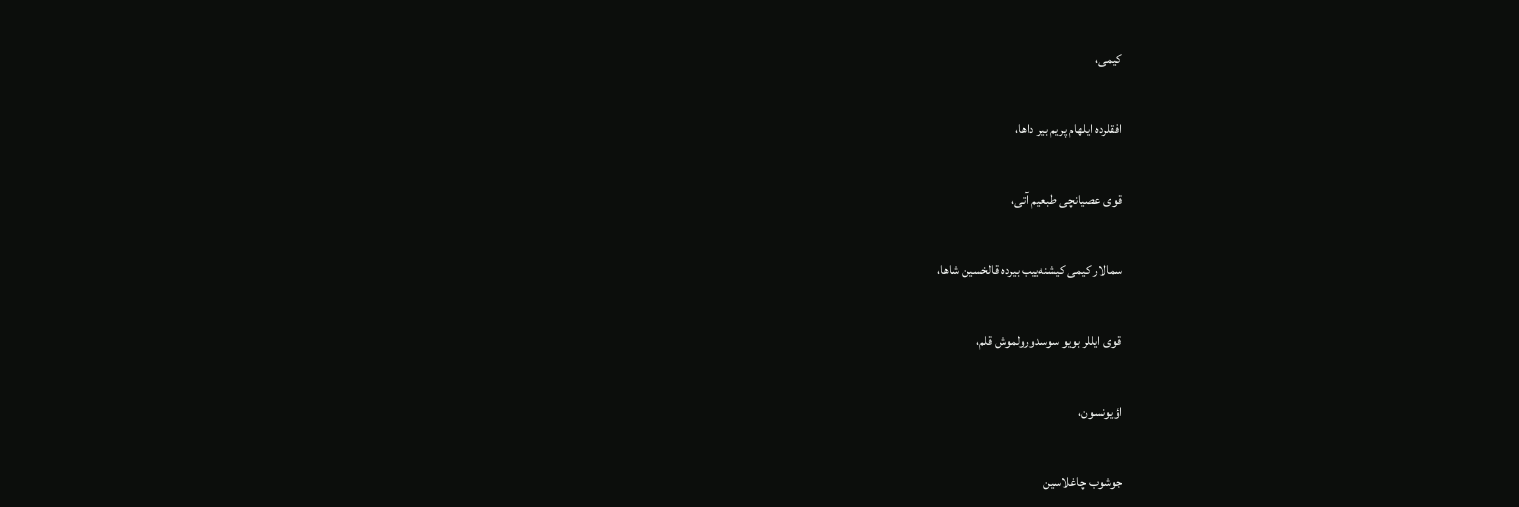کیمی،

افقلرده ایلهام پریم بیر داها،

قوی عصیانچی طبعیم آتی،

سمالار کیمی کیشنه‌ییب بیرده قالخسین شاها،

قوی ایللر بویو سوسدورولموش قلم،

اؤیونسون،

جوشوب چاغلاسین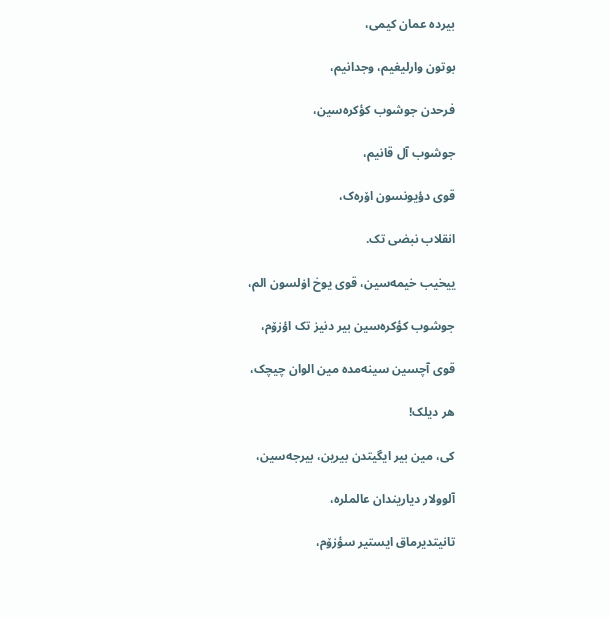بیرده عمان کیمی،

بوتون وارلیغیم، وجدانیم،

فرحدن جوشوب کؤکره‌سین،

جوشوب آل قانیم،

قوی دؤیونسون اۆره‌ک،

انقلاب نبضی تک.

ییخیب خیمه‌سین، قوی یوخ اۏلسون الم،

جوشوب کؤکره‌سین بیر دنیز تک اؤزۆم،

قوی آچسین سینه‌مده مین الوان چیچک،

هر دیلک!

کی، مین بیر ایگیتدن بیرین، بیرجه‌سین،

آلوولار دیاریندان عالملره،

تانیتدیرماق ایستیر سؤزۆم،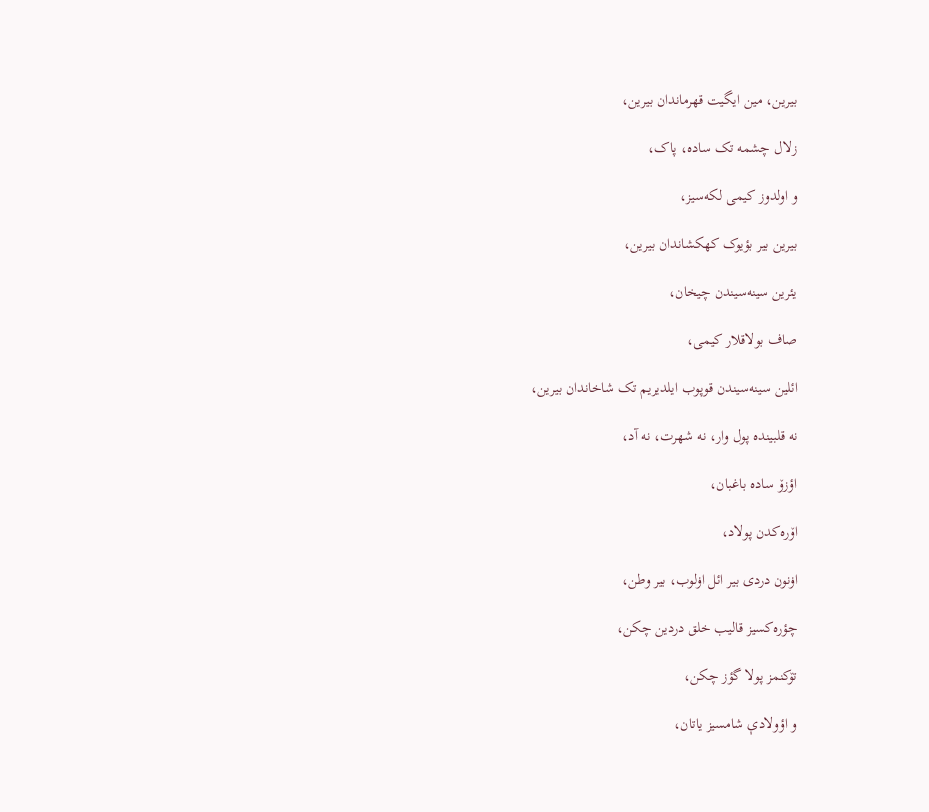بیرین، مین ایگیت قهرماندان بیرین،

زلال چشمه تک ساده، پاک،

و اولدوز کیمی لکه‌سیز،

بیرین بیر بؤیوک کهکشاندان بیرین،

یئرین سینه‌سیندن چیخان،

صاف بولاقلار کیمی،

ائلین سینه‌سیندن قوپوب ایلدیریم تک شاخاندان بیرین،

نه قلبینده پول وار، نه شهرت، نه آد،

اؤزۆ ساده باغبان،

اۆره‌کدن پولاد،

اۏنون دردی بیر ائل اۏلوب، بیر وطن،

چؤره‌کسیز قالیب خلق دردین چکن،

تۆکنمز پولا گؤز چکن،

و اؤولادې شامسیز یاتان،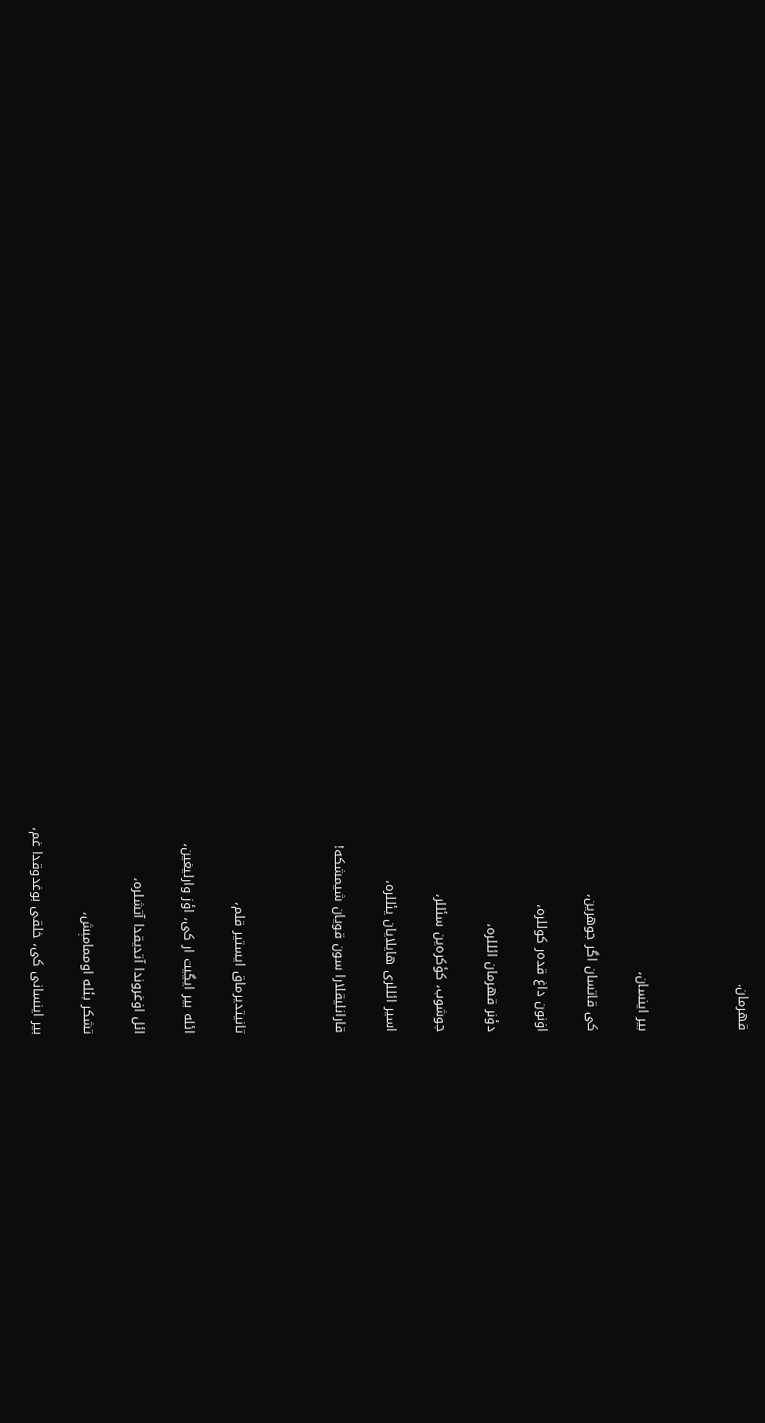قهرمان.



بیر اینسان،

کی قاتسان اگر جوهرین،

اۏنون داغ قده‌ر کوللره،

دؤنر قهرمان ائللره،

جوشوب، کؤکره‌ین سئللر،

اسیر ائللری هایلایان یئللره،

قارانلیقلارا سون قویان شیمشکه!



تانیتدیرماق ایستیر قلم،

ائله بیر ایڲیت ار کی، اؤز وارلیغین،

ائل اۏغروندا آتدیقدا آتشلره،

تشکر بئله اوممامېش،

بیر اینسانی کی، خلقی بوغدوقدا غم،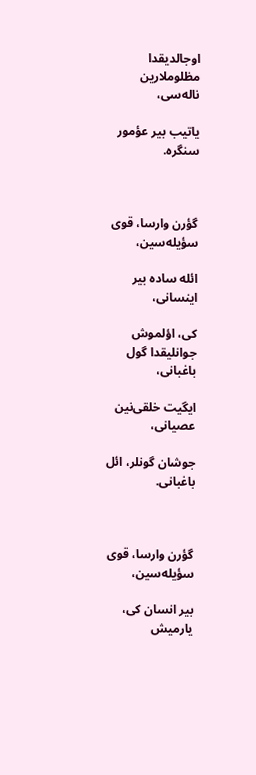اوجالدیقدا مظلوملارین ناله‌سی،

یاتیب بیر عؤمور سنگره.



گؤرن وارسا، قوی سؤیله‌سین،

ائله ساده بیر اینسانی،

کی، اؤلموش جوانلیقدا گول باغبانی،

ایگیت خلقی‌نین عصیانی،

جوشان گونلر، ائل باغبانی.



گؤرن وارسا، قوی سؤیله‌سین،

بیر انسان کی، یارمیش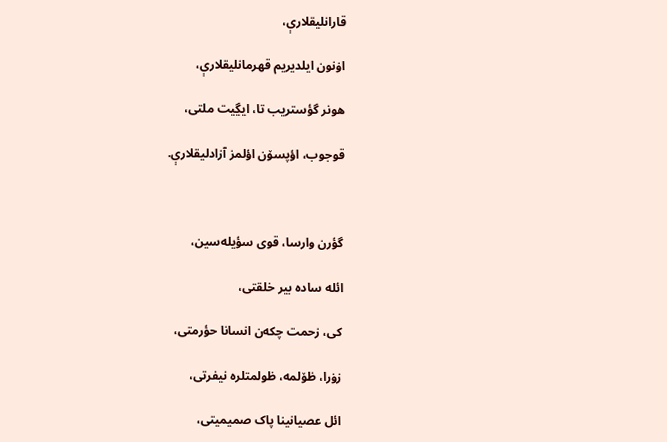قارانلیقلارې،

اۏنون ایلدیریم قهرمانلیقلارې،

هونر گؤستریب تا، ایڲیت ملتی،

قوجوب، اؤپسۆن اؤلمز آزادلیقلارې.



گؤرن وارسا، قوی سؤیله‌سین،

ائله ساده بیر خلقتی،

کی، زحمت چکه‌ن انسانا حؤرمتی،

زۏرا، ظۆلمه، ظولمتلره نیفرتی،

ائل عصیانینا پاک صمیمیتی،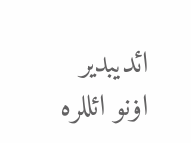ائدیبدیر اۏنو ائللره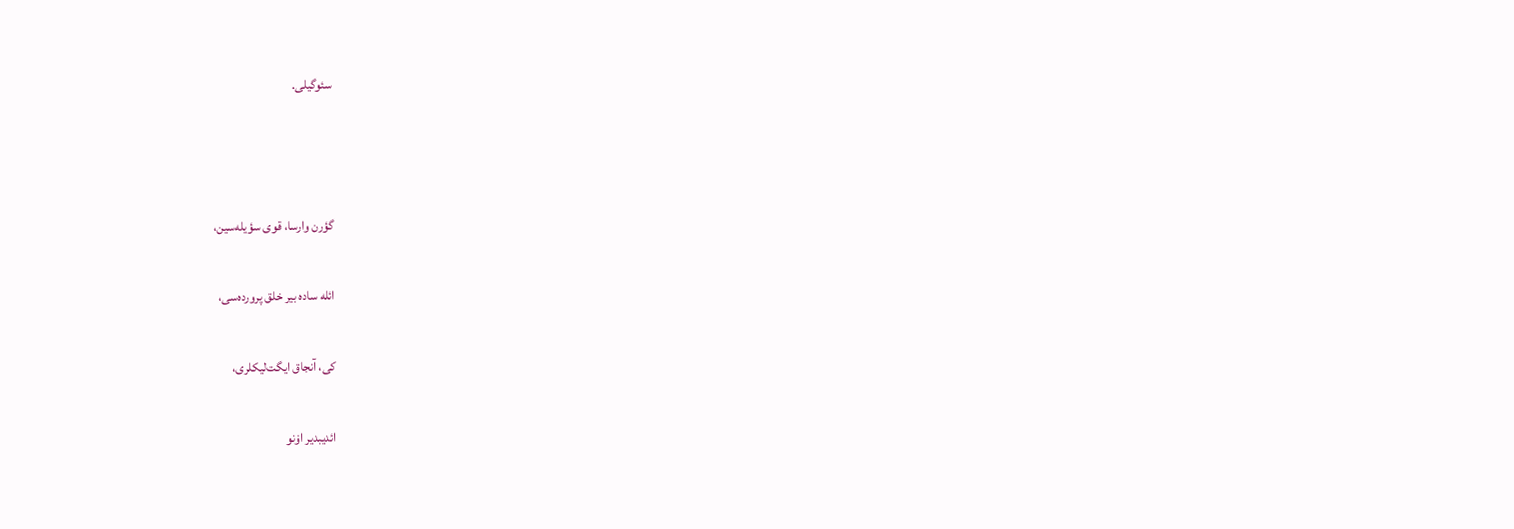سئوگیلی.



گؤرن وارسا، قوی سؤیله‌سین،

ائله ساده بیر خلق پرورده‌سی،

کی، آنجاق ایگت‌لیکلری،

ائدیبدیر اۏنو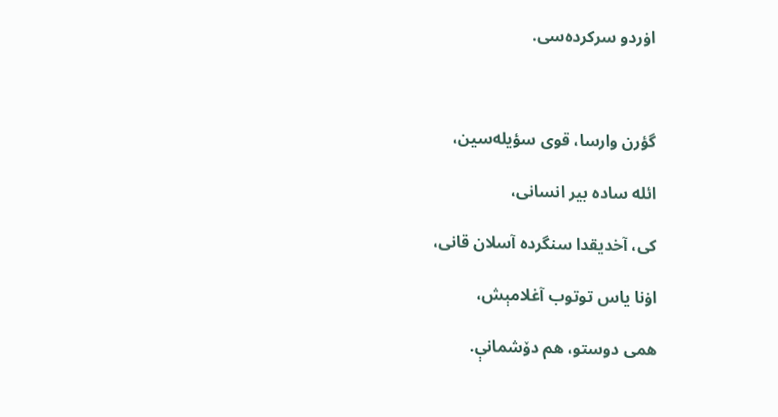اۏردو سرکرده‌سی.



گؤرن وارسا، قوی سؤیله‌سین،

ائله ساده بیر انسانی،

کی، آخدیقدا سنگرده آسلان قانی،

اۏنا یاس توتوب آغلامېش،

همی دوستو، هم دۆشمانې.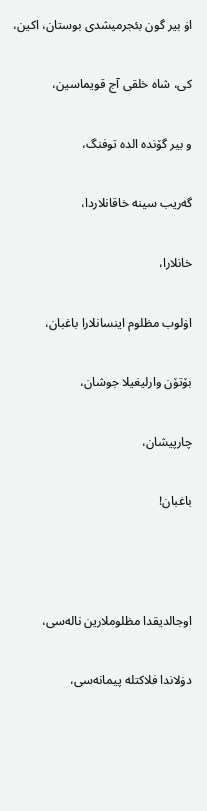اۏ بیر گون بئجرمیشدی بوستان، اکین،

کی، شاه خلقی آج قویماسین،

و بیر گۆنده الده توفنگ،

گه‌ریب سینه خاقانلاردا،

خانلارا،

اۏلوب مظلوم اینسانلارا باغبان،

بۆتۆن وارلیغیلا جوشان،

چارپیشان،

باغبان!



اوجالدیقدا مظلوملارین ناله‌سی،

دۏلاندا فلاکتله پیمانه‌سی،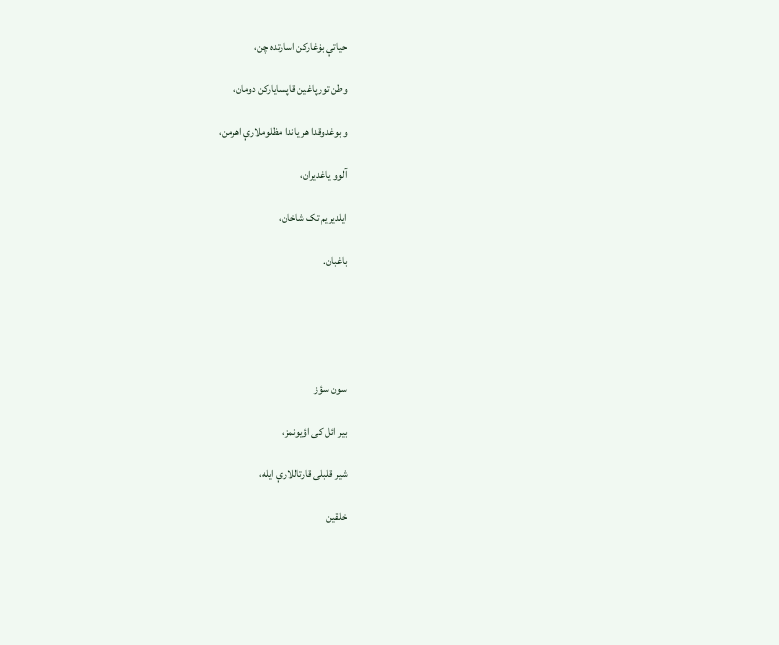حیاتې بۏغارکن اسارتده چن،

وطن تورپاغین قاپسایارکن دومان،

و بوغدوقدا هر یاندا مظلوملارې اهرمن،

آلوو یاغدیران،

ایلدیریم تک شاخان،

باغبان.





سون سؤز

بیر ائل کی اؤیونمز،

شیر قلبلی قارتاللارې ایله،

خلقین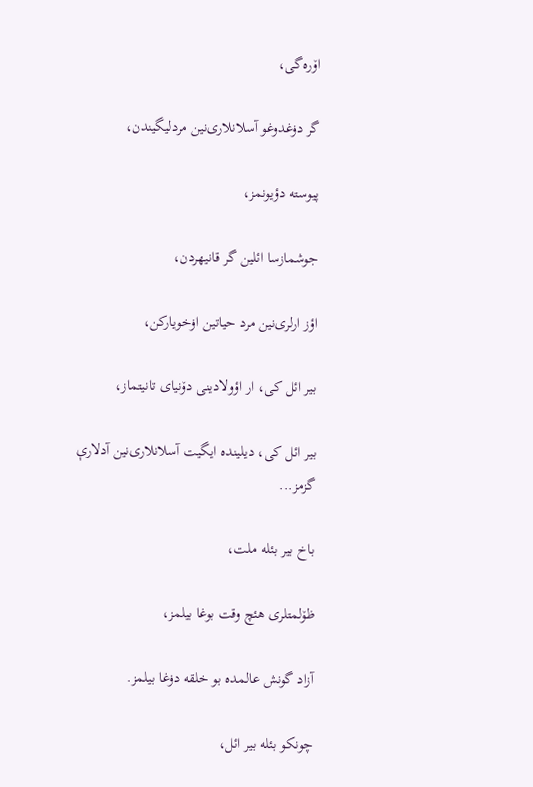اۆره‌گی،

گر دۏغدوغو آسلانلاری‌نین مردلیگیندن،

پیوسته دؤیونمز،

جوشمازسا ائلین گر قانیهردن،

اؤز ارلری‌نین مرد حیاتین اۏخویارکن،

بیر ائل کی، ار اؤولادینی دۆنیای تانیتماز،

بیر ائل کی، دیلینده ایگیت آسلانلاری‌نین آدلارې گزمز...

باخ بیر بئله ملت،

ظۆلمتلری هئچ وقت بوغا بیلمز،

آزاد گونش عالمده بو خلقه دۏغا بیلمز.

چونکو بئله بیر ائل،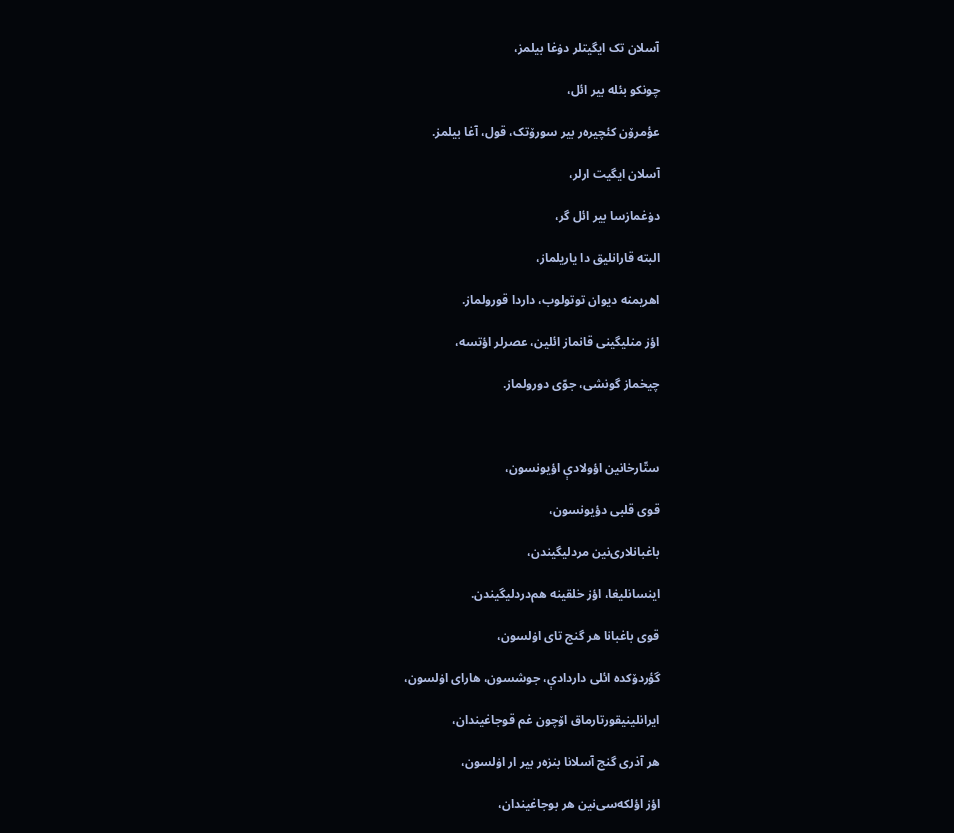آسلان تک ایگیتلر دۏغا بیلمز،

چونکو بئله بیر ائل،

عؤمرۆن کئچیره‌ر بیر سورۆتک، قول، آغا بیلمز.

آسلان ایگیت ارلر،

دۏغمازسا بیر ائل گر،

البته قارانلیق دا یاریلماز،

اهریمنه دیوان توتولوب، داردا قورولماز.

اؤز منلیگینی قانماز ائلین، عصرلر اؤتسه،

چیخماز گونشی، جوّی دورولماز.



ستّارخانین اؤولادې اؤیونسون،

قوی قلبی دؤیونسون،

باغبانلاری‌نین مردلیگیندن،

اینسانلیغا، اؤز خلقینه هم‌دردلیگیندن.

قوی باغبانا هر گنج تای اۏلسون،

گؤردۆکده ائلی داردادې، جوشسون، هارای اۏلسون،

ایرانلینیقورتارماق اۆچون غم قوجاغیندان،

هر آذری گنج آسلانا بنزه‌ر بیر ار اۏلسون،

اؤز اؤلکه‌سی‌نین هر بوجاغیندان،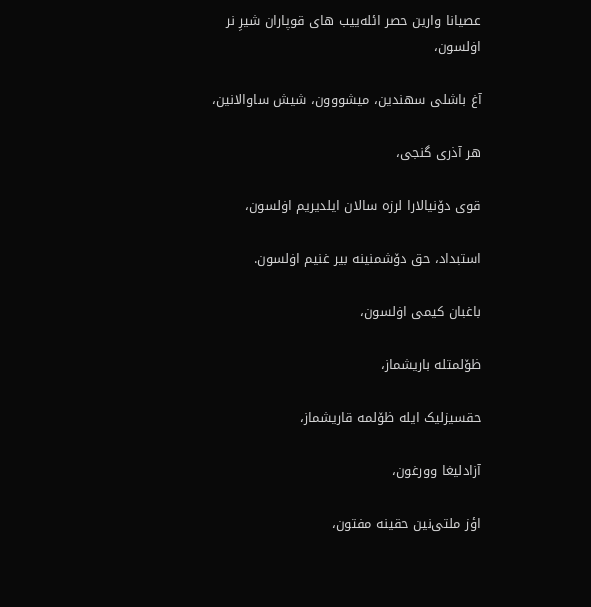عصیانا وارین حصر ائله‌ییب های قوپاران شیرِ نر اۏلسون،

آغ باشلی سهندین، میشووون، شیش ساوالانین،

هر آذری گنجی،

قوی دۆنیالارا لرزه سالان ایلدیریم اۏلسون،

استبداد، حق دۆشمنینه بیر غنیم اۏلسون.

باغبان کیمی اۏلسون،

ظۆلمتله باریشماز،

حقسیزلیک ایله ظۆلمه قاریشماز،

آزادلیغا وورغون،

اؤز ملتی‌نین حقینه مفتون،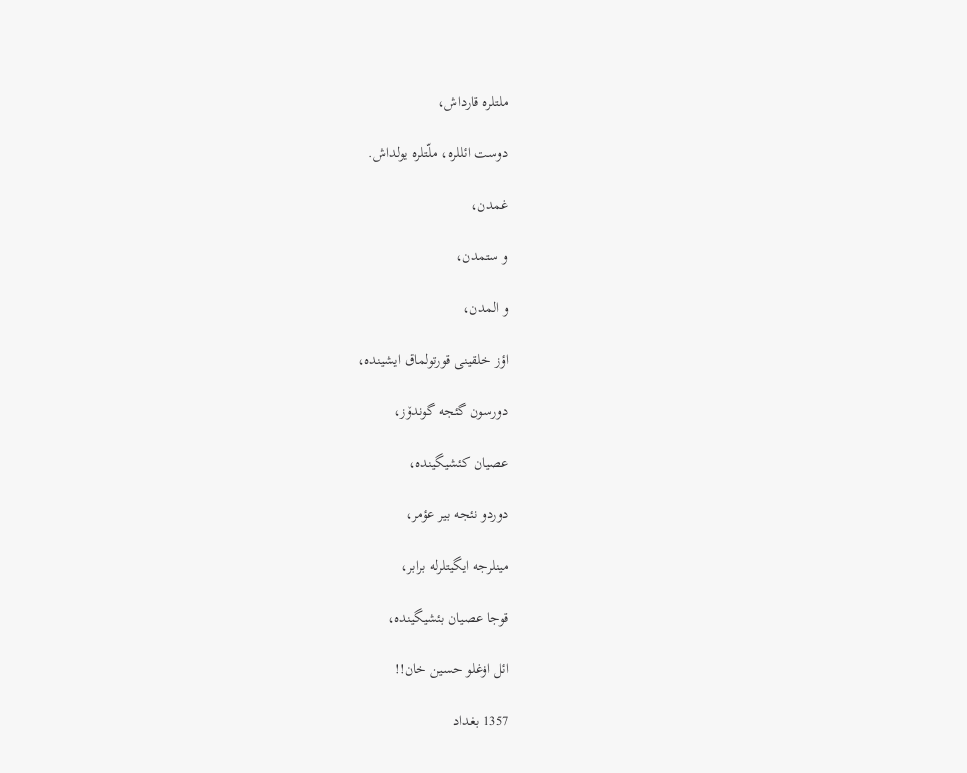ملتلره قارداش،

دوست ائللره، ملّتلره یولداش.

غمدن،

و ستمدن،

و المدن،

اؤز خلقینی قورتولماق ایشینده،

دورسون گئجه گوندۆز،

عصیان کئشیگینده،

دوردو نئجه بیر عؤمر،

مینلرجه ایگیتلرله برابر،

قوجا عصیان بئشیگینده،

ائل اۏغلو حسین خان!!

1357 بغداد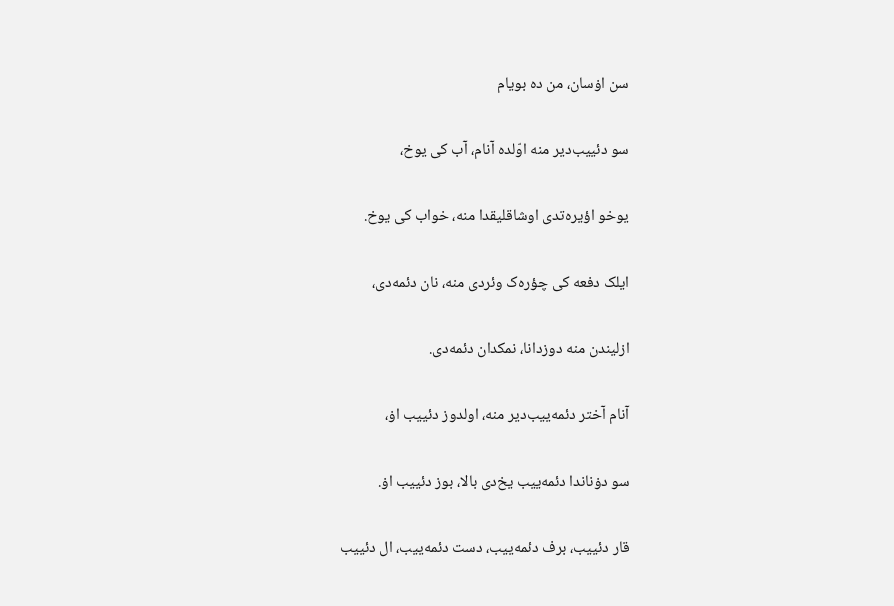سن اۏسان، من ده بویام

سو دئییب‌دیر منه اوّلده آنام، آب کی یوخ،

یوخو اؤیره‌تدی اوشاقلیقدا منه، خواب کی یوخ.

ایلک دفعه کی چؤره‌ک وئردی منه، نان دئمه‌دی،

ازلیندن منه دوزدانا، نمکدان دئمه‌دی.

آنام آختر دئمه‌ییب‌دیر منه، اولدوز دئییب اۏ،

سو دۏناندا دئمه‌ییب یخ‌دی بالا، بوز دئییب اۏ.

قار دئییب، برف دئمه‌ییب، دست دئمه‌ییب، ال دئییب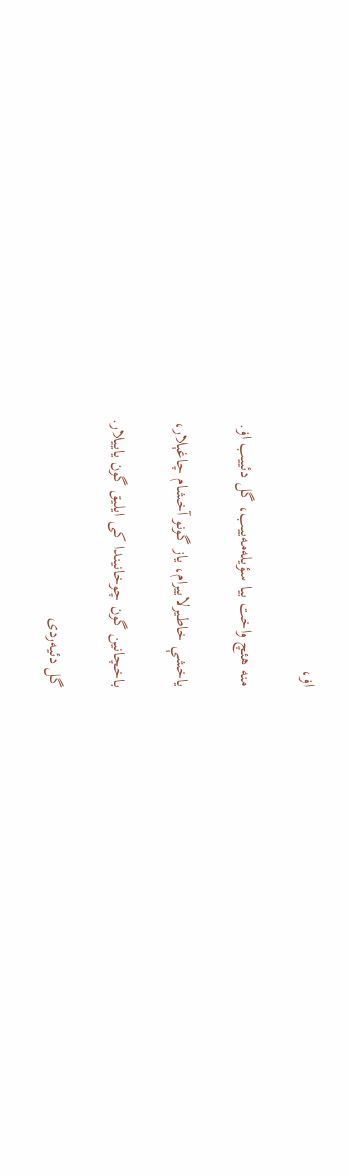اۏ،

منه هئچ واخت بیا سؤیله‌مه‌ییب، گل دئییب اۏ.

یاخشې خاطیرلاییرام، یاز گونو آخشام چاغېلار،

باخچانین گون چوخانیندا کی ایلیق گون یاییلار.

گل دئیه‌ردی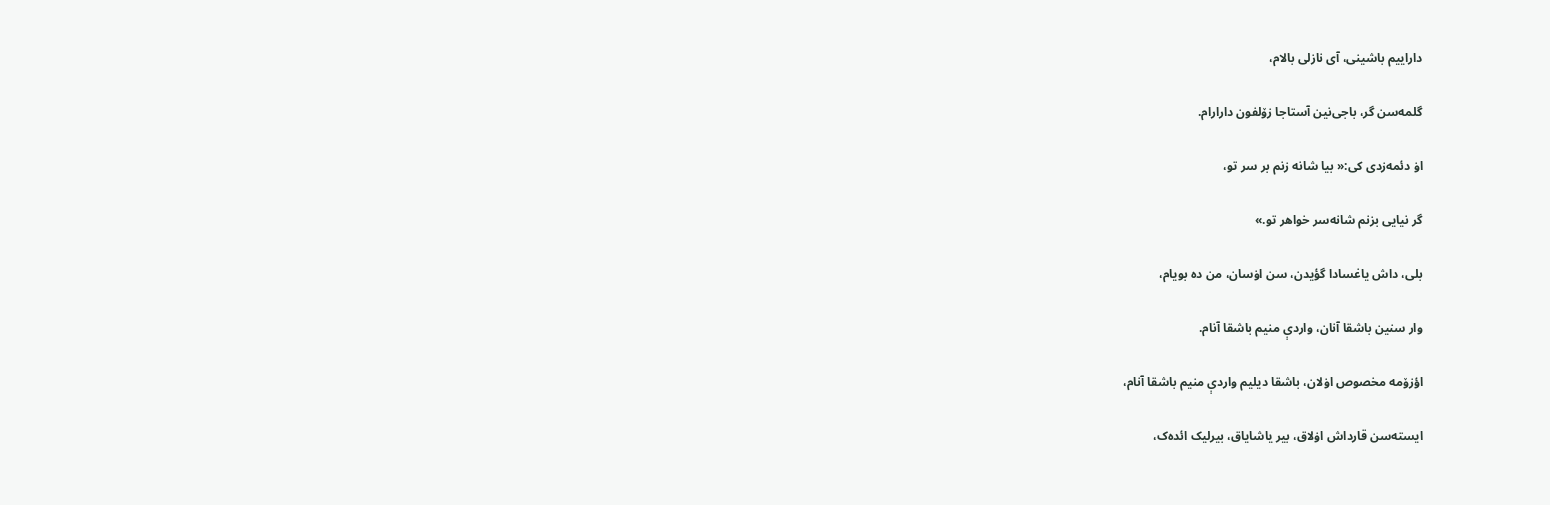داراییم باشینی، آی نازلی بالام،

گلمه‌سن گر، باجی‌نین آستاجا زۆلفون دارارام.

اۏ دئمه‌زدی کی:« بیا شانه زنم بر سر تو،

گر نیایی بزنم شانه‌سر خواهر تو.»

بلی، داش یاغسادا گؤیدن، سن اۏسان، من ده بویام،

وار سنین باشقا آنان، واردې منیم باشقا آنام.

اؤزۆمه مخصوص اۏلان، باشقا دیلیم واردې منیم باشقا آنام،

ایسته‌سن قارداش اۏلاق، بیر یاشایاق، بیرلیک ائده‌ک،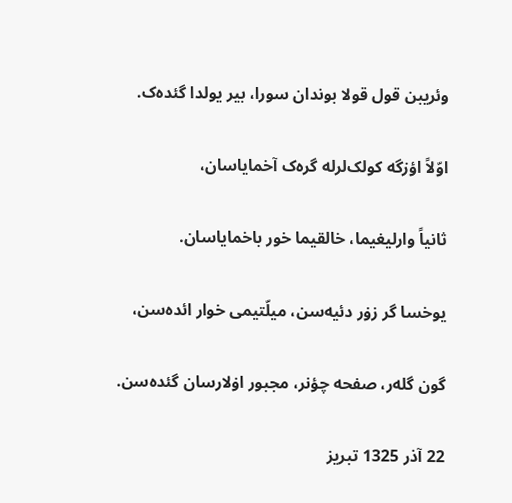وئریبن قول قولا بوندان سورا، بیر یولدا گئده‌ک.

اوّلاً اؤزگه کولک‌لرله گره‌ک آخمایاسان،

ثانیاً وارلیغیما، خالقیما خور باخمایاسان.

یوخسا گر زۏر دئیه‌سن، میلّتیمی خوار ائده‌سن،

گون گله‌ر، صفحه چؤنر، مجبور اۏلارسان گئده‌سن.

22 آذر 1325 تبریز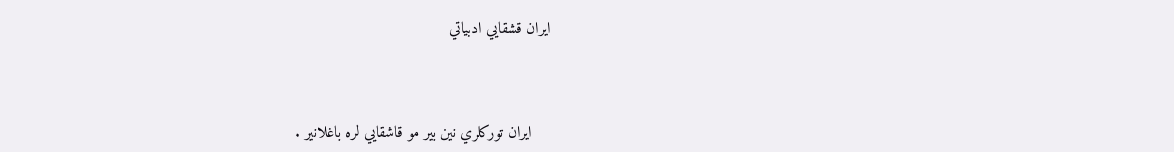ايران قشقايي ادبياتي



    ايران توركلري نين بير مو قاشقايي لره باغلانير .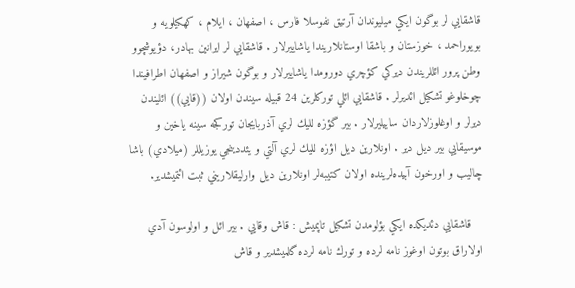قاشقايي لر بوگون ايكي ميليوندان آرتيق نفوسلا فارس ، اصفها‌ن ، ايلام ، كهكيلويه و بويوراحمد ، خوزستان و باشقا اوستانلاريندا ياشاييرلار . قاشقايي لر ايرانين بهادر، دؤيوشچوو وطن پرور ائللريندن ديركي كؤچري دورومدا ياشاييرلار و بوگون شيراز و اصفهان اطرافيندا چوخلوغو تشكيل ائديرلر . قاشقايي ائلي توركلرين 24 قبيله سيندن اولان ((قايي)) ائليندن ديرلر و اوغلوزلاردان ساييليرلار . بير گؤزه لليك لري آذربايجان توركجه سينه ياخين و موسيقايي بير ديل دير . اونلارين ديل اؤزه لليك لري آلتي و یئددينجي يوزيللر (ميلادي) باشا چاليب و اورخون آبيده‌لرينده اولان كتيبه‌لر اونلارين ديل وارليقلاريني ثبت ائتميشدير.

   قاشقايي دئديكده ايكي بؤلومدن تشكيل تاپميش : قاش وقايي . بير ائل و اولوسون آدي اولاراق بوتون اوغوز نامه لرده و تورك نامه لرده گلميشدير و قاش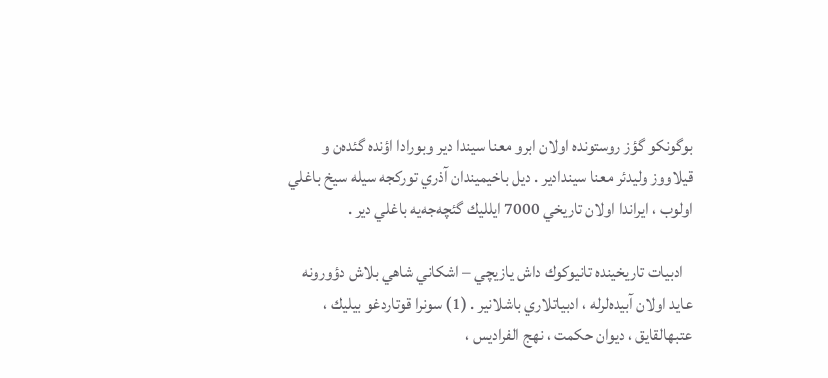بوگونكو گؤز روستونده اولان ابرو معنا سيندا دير وبورادا اؤنده گئده‌ن و قيلاووز وليدئر معنا سيندادير . ديل باخيميندان آذري توركجه سيله سيخ باغلي اولوب ، ايراندا اولان تاريخي 7000 ايلليك گئچه‌جه‌يه باغلي دير .

   ادبيات تاريخينده تانيوكوك داش يازيچي – اشكاني شاهي بلاش دؤورونه عايد اولان آبيده‌لرله ، ادبياتلاري باشلانير . (1) سونرا قوتاردغو بيليك ، عتبهالقايق ، ديوان حكمت ، نهج الفراديس ،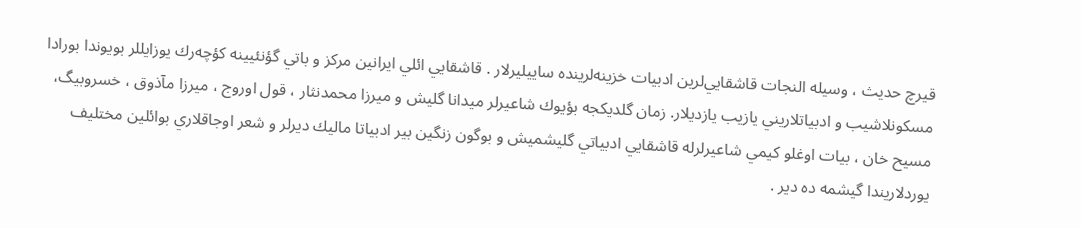قيرچ حديث ، وسيله النجات قاشقايي‌لرين ادبيات خزينه‌لرينده ساييليرلار . قاشقايي ائلي ايرانين مركز و باتي گؤنئيينه كؤچه‌رك يوزايللر بويوندا بورادا مسكونلاشيب و ادبياتلاريني يازيب يازديلار. زمان گلديكجه بؤيوك شاعيرلر ميدانا گليش و ميرزا محمدنثار ، قول اوروج ، ميرزا مآذوق ، خسروبيگ، مسيح خان ، بيات اوغلو كيمي شاعيرلرله قاشقايي ادبياتي گليشميش و بوگون زنگين بير ادبياتا ماليك ديرلر و شعر اوجاقلاري بوائلين مختليف يوردلاريندا گيشمه ده دير .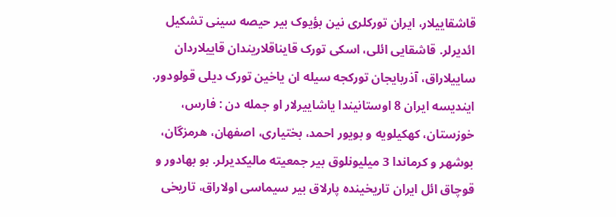قاشقاییلار، ایران تورکلری نین بؤیوک بیر حیصه سینی تشکیل ائدیرلر. قاشقایی ائلی، اسکی تورک قایناقلاریندان قاییلاردان ساییلاراق، آذربایجان تورکجه سیله ان یاخین تورک دیلی قولودور. ایندیسه ایران 8 اوستانیندا یاشاییرلار او جمله دن : فارس، خوزستان، کهکیلویه و بویور احمد، بختیاری، اصفهان، هرمزگان، بوشهر و کرماندا 3 میلیونلوق بیر جمعیته مالیکدیرلر. بو بهادور و قوچاق ائل ایران تاریخینده پارلاق بیر سیماسی اولاراق، تاریخی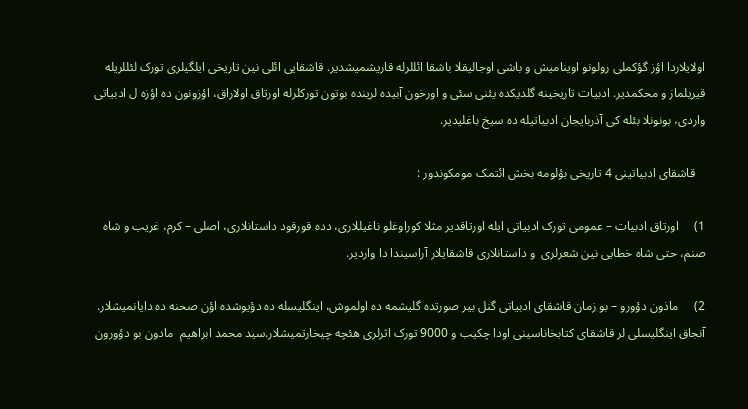اولایلاردا اؤز گؤکملی رولونو اوینامیش و باشی اوجالیقلا باشقا ائللرله قاریشمیشدیر. قاشقایی ائلی نین تاریخی ایلگیلری تورک لئللریله قیریلماز و محکمدیر. ادبیات تاریخینه گلدیکده یئنی سئی و اورخون آبیده لرینده بوتون تورکلرله اورتاق اولاراق، اؤزونون ده اؤزه ل ادبیاتی واردی، بونونلا بئله کی آذربایجان ادبیاتیله ده سیخ باغلیدیر.

   قاشقای ادبیاتینی 4 تاریخی بؤلومه بخش ائتمک مومکوندور :

1)     اورتاق ادبیات – عمومی تورک ادبیاتی ایله اورتاقدیر مثلا کوراوغلو ناغیللاری، دده قورقود داستانلاری، اصلی – کرم، غریب و شاه صنم، حتی شاه خطایی نین شعرلری  و داستانلاری قاشقایلار آراسیندا دا واردیر.

2)     ماذون دؤورو – بو زمان قاشقای ادبیاتی گنل بیر صورتده گلیشمه ده اولموش، اینگلیسله ده دؤیوشده اؤن صحنه ده دایانمیشلار. آنجاق اینگلیسلی لر قاشقای کتابخاناسینی اودا چکیب و 9000 تورک اثرلری هئچه چیخارتمیشلار.سید محمد ابراهیم  مادون بو دؤورون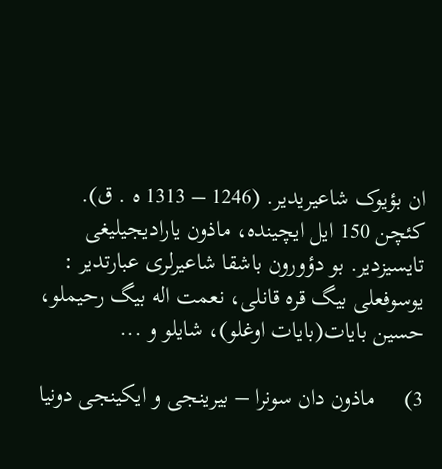ان بؤیوک شاعیریدیر. (1246 – 1313 ه . ق). کئچن 150 ایل ایچینده، ماذون یارادیجیلیغی تایسیزدیر. بو دؤورون باشقا شاعیرلری عبارتدیر : یوسوفعلی بیگ قره قانلی، نعمت اله بیگ رحیملو، حسین بایات(بایات اوغلو)، شایلو و ...

3)     ماذون دان سونرا – بیرینجی و ایکینجی دونیا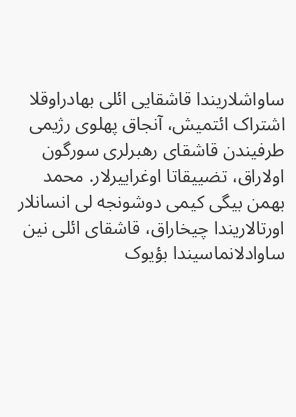ساواشلاریندا قاشقایی ائلی بهادراوقلا اشتراک ائتمیش، آنجاق پهلوی رژیمی طرفیندن قاشقای رهبرلری سورگون اولاراق، تضییقاتا اوغراییرلار. محمد بهمن بیگی کیمی دوشونجه لی انسانلار اورتالاریندا چیخاراق، قاشقای ائلی نین ساوادلانماسیندا بؤیوک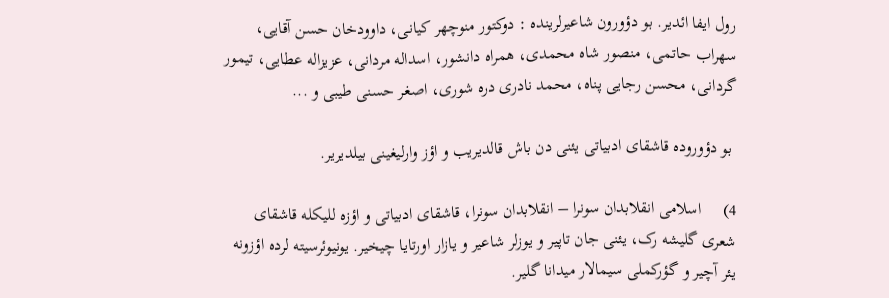رول ایفا ائدیر. بو دؤورون شاعیرلرینده : دوکتور منوچهر کیانی، داوودخان حسن آقایی، سهراب حاتمی، منصور شاه محمدی، همراه دانشور، اسداله مردانی، عزیزاله عطایی، تیمور گردانی، محسن رجایی پناه، محمد نادری دره شوری، اصغر حسنی طیبی و ...

 بو دؤوروده قاشقای ادبیاتی یئنی دن باش قالدیریب و اؤز وارلیغینی بیلدیریر.

4)     اسلامی انقلابدان سونرا – انقلابدان سونرا، قاشقای ادبیاتی و اؤزه للیکله قاشقای شعری گلیشه رک، یئنی جان تاپیر و یوزلر شاعیر و یازار اورتایا چیخیر. یونیوئرسیته لرده اؤزونه یئر آچیر و گؤرکملی سیمالار میدانا گلیر.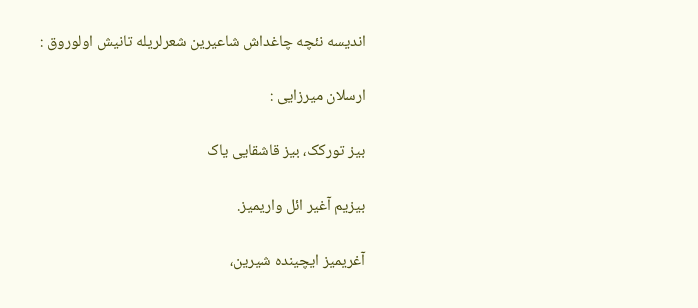اندیسه نئچه چاغداش شاعیرین شعرلریله تانیش اولوروق :

ارسلان میرزایی :

بیز تورکک، بیز قاشقایی یاک

بیزیم آغیر ائل واریمیز.

آغریمیز ایچینده شیرین،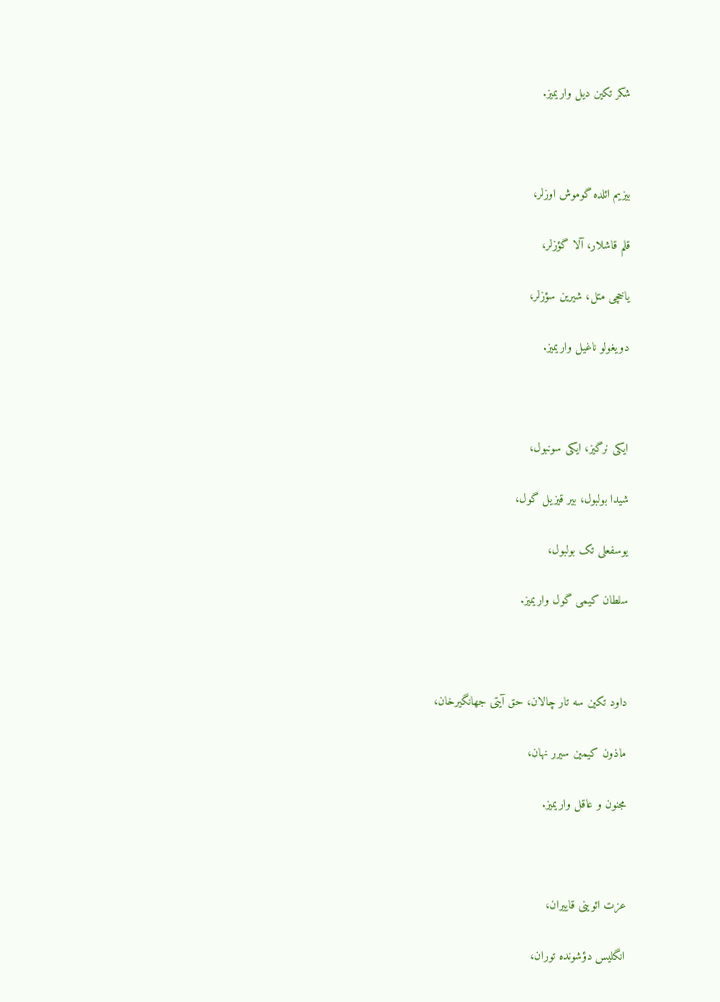شکر تکین دیل واریمیز.



بیزیم ائلده گوموش اوزلر،

قلم قاشلار، آلا گؤزلر،

یاخچی متل، شیرین سؤزلر،

دویغولو ناغیل واریمیز.



ایکی نرگیز، ایکی سونبول،

شیدا بولبول، بیر قیزیل گول،

یوسفعلی تک بولبول،

سلطان کیمی گول واریمیز.



داود تکین سه تار چالان، حق آیتی جهانگیرخان،

ماذون کیمین سیرر نهان،

مجنون و عاقل واریمیز.



عزت ائوینی قاییران،

انگلیس دؤشونده توران،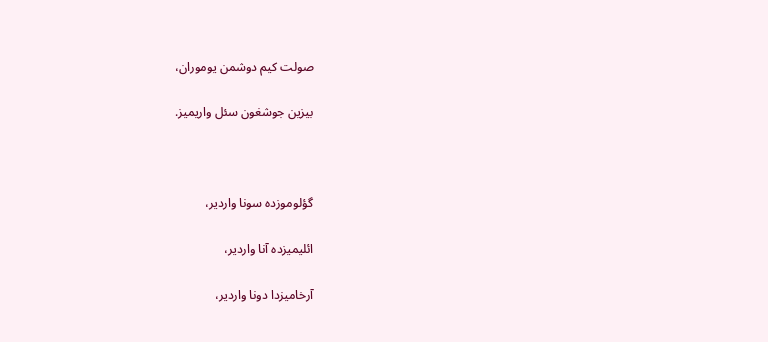صولت کیم دوشمن یوموران،

بیزین جوشغون سئل واریمیز.



گؤلوموزده سونا واردیر،

ائلیمیزده آنا واردیر،

آرخامیزدا دونا واردیر،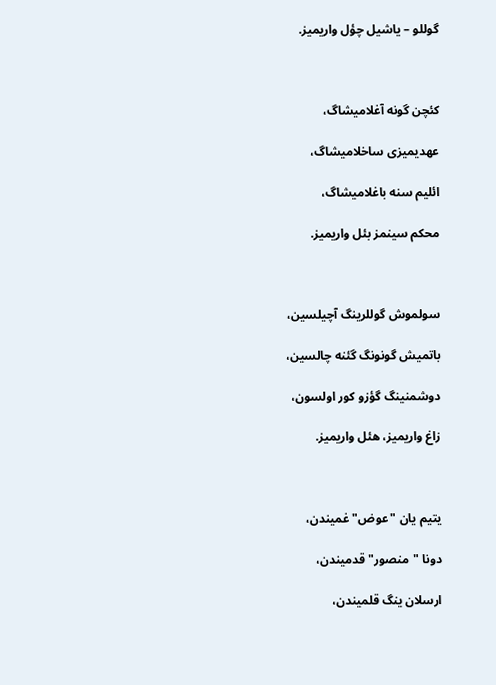گوللو – یاشیل چؤل واریمیز.



کئچن گونه آغلامیشاگ،

عهدیمیزی ساخلامیشاگ،

ائلیم سنه باغلامیشاگ،

محکم سینمز بئل واریمیز.



سولموش گوللرینگ آچیلسین،

باتمیش گونونگ گئنه چالسین،

دوشمنینگ گؤزو کور اولسون،

زاغ واریمیز، هئل واریمیز.



یتیم یان "عوض" غمیندن،

دونا "منصور" قدمیندن،

ارسلان ینگ قلمیندن،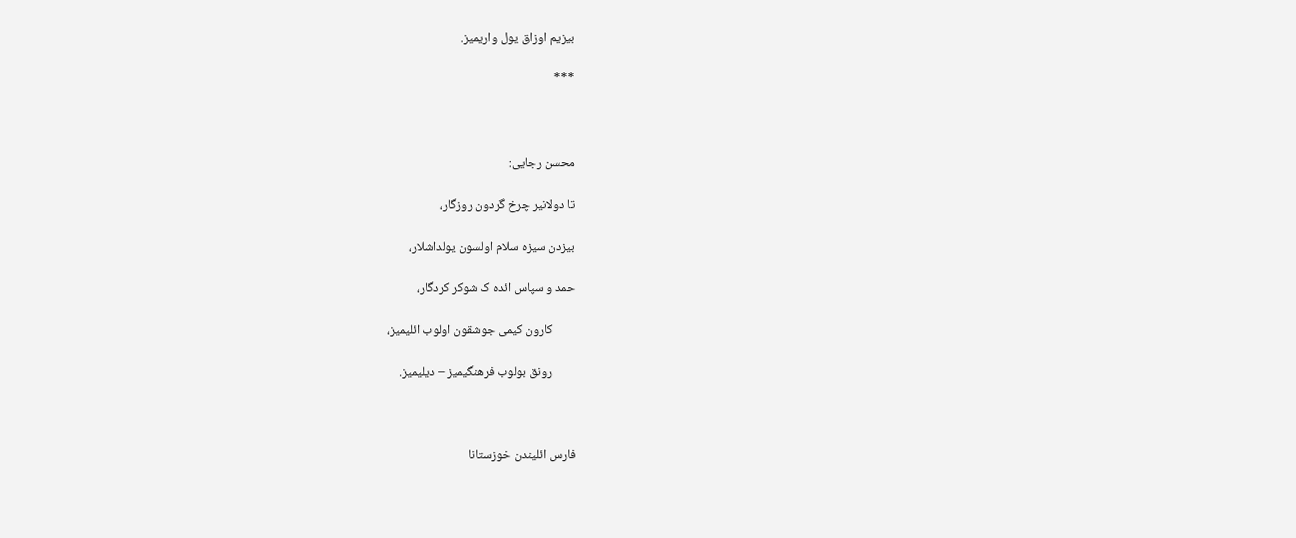بیزیم اوزاق یول واریمیز.

***



محسن رجایی:

تا دولانیر چرخ گردون روزگار،

بیزدن سیزه سلام اولسون یولداشلار،

حمد و سپاس ائده ک شوکر کردگار،

        کارون کیمی جوشقون اولوب ائلیمیز،

        رونق بولوب فرهنگیمیز – دیلیمیز.



فارس ائلیندن خوزستانا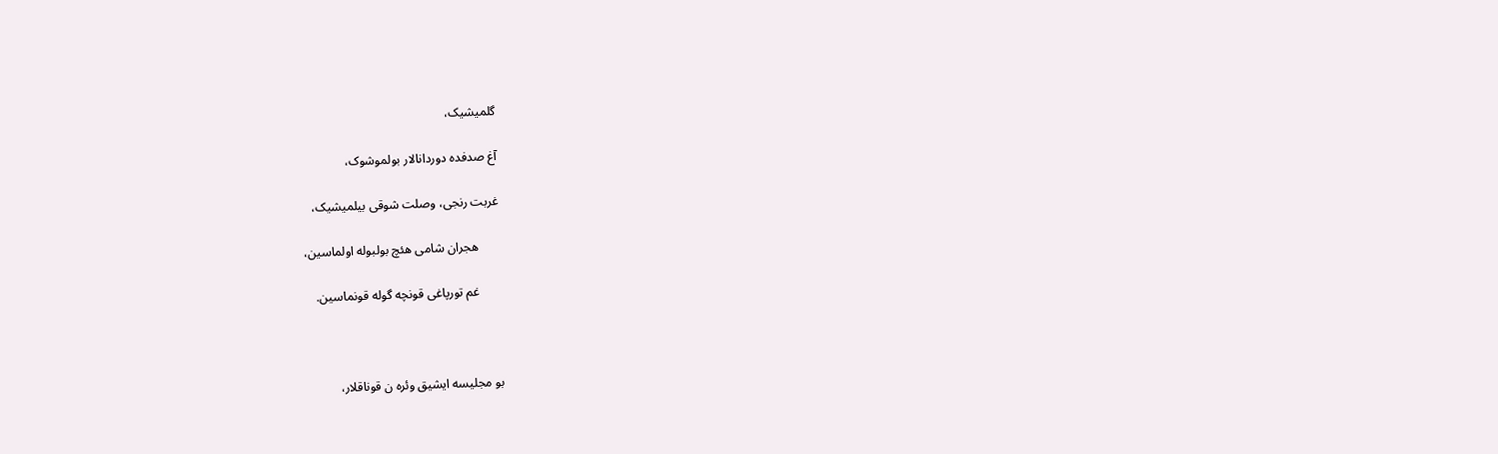گلمیشیک،

آغ صدفده دوردانالار بولموشوک،

غربت رنجی، وصلت شوقی بیلمیشیک،

       هجران شامی هئچ بولبوله اولماسین،

       غم تورپاغی قونچه گوله قونماسین.



بو مجلیسه ایشیق وئره ن قوناقلار،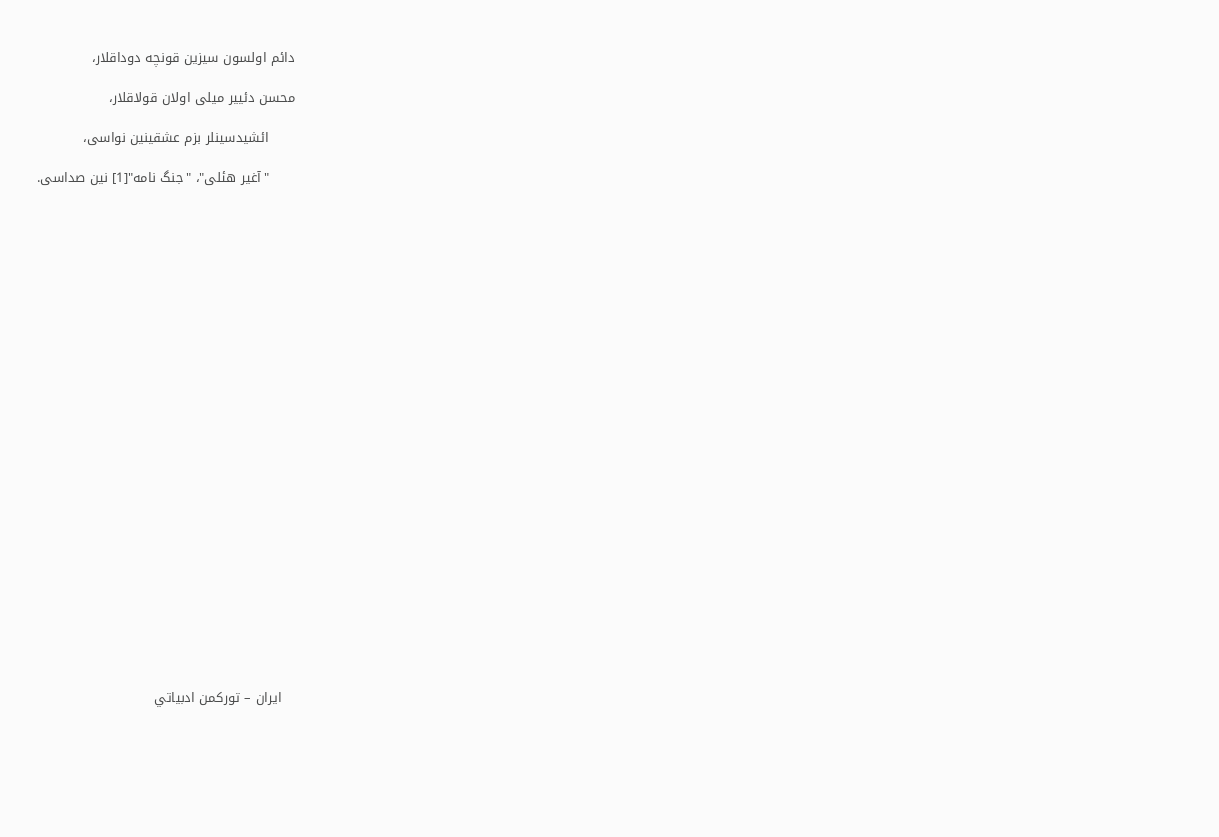دائم اولسون سیزین قونچه دوداقلار،

محسن دئییر میلی اولان قولاقلار،

      ائشیدسینلر بزم عشقینین نواسی،

      "آغیر هئلی"، "جنگ نامه"[1] نین صداسی.

























   ايران – توركمن ادبياتي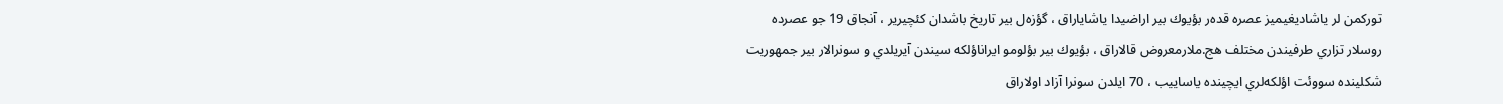توركمن لر ياشاديغيميز عصره قده‌ر بؤيوك بير اراضيدا ياشاياراق ، گؤزه‌ل بير تاريخ باشدان كئچيرير ، آنجاق 19 جو عصرده روسلار تزاري طرفيندن مختلف هج.ملارمعروض قالاراق ، بؤيوك بير بؤلومو ايراناؤلكه سيندن آيريلدي و سونرالار بير جمهوريت شكلينده سووئت اؤلكه‌لري ايچينده ياساييب ، 70 ايلدن سونرا آزاد اولاراق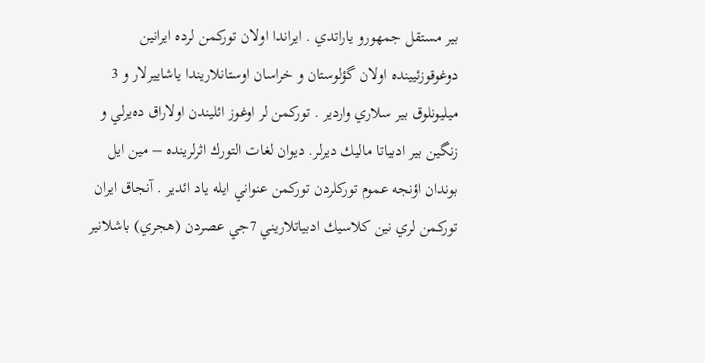بير مستقل جمهورو ياراتدي . ايراندا اولان توركمن لرده ايرانين دوغوقوزئيينده اولان گؤلوستان و خراسان اوستانلاريندا ياشاييرلار و 3 ميليونلوق بير سلاري واردير . توركمن لر اوغوز ائليندن اولاراق ده‌يرلي و زنگين بير ادبياتا ماليك ديرلر. ديوان لغات التورك اثرلرينده – مين ايل بوندان اؤنجه عموم توركلردن توركمن عنواني ايله ياد ائدير . آنجاق ايران توركمن لري نين كلاسيك ادبياتلاريني 7جي عصردن (هجري) باشلانير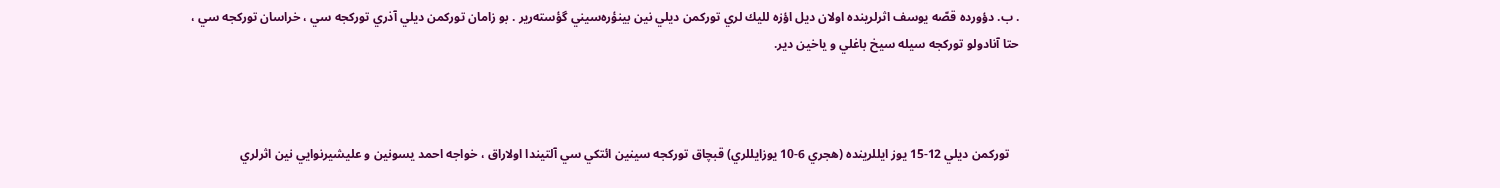. ب. دؤورده قصّه يوسف اثرلرينده اولان ديل اؤزه لليك لري توركمن ديلي نين بينؤره‌سيني گؤسته‌رير . بو زامان توركمن ديلي آذري توركجه سي ، خراسان توركجه سي ، حتا آنادولو توركجه سيله سيخ باغلي و ياخين دير.



   توركمن ديلي 12-15 يوز ايللرينده (هجري 6-10 يوزايللري) قبچاق توركجه سينين ائتكي سي آلتيندا اولاراق ، خواجه احمد يسونين و عليشيرنوايي نين اثرلري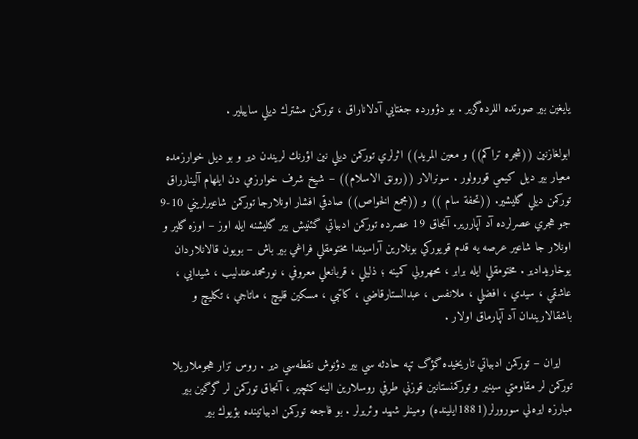يايغين بير صورتده اللرده‌گزير . بو دؤورده جغتايي آدلاناراق ، توركمن مشترك ديلي ساييلير .

ابولغازنين ((شجره تراكم)) و معين المريد)) اثرلري توركمن ديلي نين اؤرنك لريندن دير و بو ديل خوارزمده معيار بير ديل كيمي قورولور . سونرالار ((رونق الاسلام)) – شيخ شرف خوارزمي دن ايلهام آلينارراق توركمن ديلي گليشير. ((تحفة سام )) و ((مجمع الخواص)) صادقي افشار اونلارجا توركمن شاعيرلريني 10-9 جو هجري عصرلرده آد آپاررير. آنجاق 19 عصرده توركمن ادبياتي گئنيش بير گليشنه ايله اوز – اوزه گلير و اونلار جا شاعير عرصه يه قدم قويوركي بونلارين آراسيندا مختومقلي فراغي بير باش – بويون قالانلاردان يوخاريدادير . مختومقلي ايله برابر ، محهرولي كمينه ؛ ذليلي ، قربانعلي معروفي ، نورمحمدعندليب ، شيدايي ، عاشقي ، سيدي ، افضلي ، ملانفس ، عبدالستارقاضي ، كاتبي ، مسكين قليچ ، ماتاجي ، تكليچ و باشقالاريندان آد آپارماق اولار .

   ايران – توركمن ادبياتي تاريخيده گؤگ تپه حادثه سي بير دؤنوش نقطه‌سي دير . روس تزار هجوملاريلا توركمن لر مقاومتي سينير و توركمنستانين قوزني طرفي روسلارين الينه كئچير ، آنجاق توركمن لر گرگين بير مبارزه ايره‌لي سورورلر(1881ايلينده) ومینلر شهيد وئریرلر . بو فاجعه توركمن ادبياتينده بؤيوك بير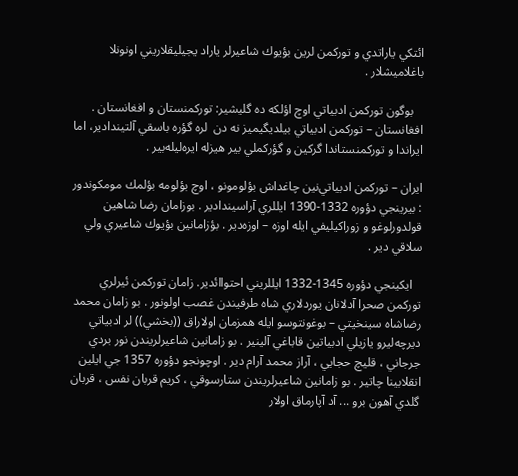ائتكي ياراتدي و توركمن لرين بؤيوك شاعيرلر ياراد يجيليقلاريني اونونلا باغلاميشلار .

   بوگون توركمن ادبياتي اوچ اؤلكه ده گليشير: توركمنستان و افغانستان . افغانستان – توركمن ادبياتي بيلديگيميز نه دن  لره گؤره باسقي آلتيندادير، اما ايراندا و توركمنستاندا گركين و گؤركملي بير هيزله ايره‌ليله‌بير .

ايران – توركمن ادبياتي‌نين چاغداش بؤلومونو ، اوچ بؤلومه بؤلمك مومكوندور : بيرينجي دؤوره 1332-1390 ايللري آراسيندادير . بوزامان رضا شاهين قولدورلوغو و زوراكيليفي ايله اوزه – اوزه‌دير . بؤزامانين بؤيوك شاعيري ولي سلاقي دير .

   ايكينجي دؤوره 1345-1332 ايللريني احتواائدير. زامان توركمن ئيرلري توركمن صحرا آدلانان يوردلاري شاه طرفيندن غصب اولونور . بو زامان محمد رضاشاه سينخيتي – بوغونتوسو ايله همزمان اولاراق ((بخشي)) لر ادبياتي ديرچه‌ليرو يازيلي ادبياتين قاباغي آلينير . بو زامانين شاعيرلريندن نور بردي جرجاني ، قليچ حجايي ، آراز محمد آرام دير . اوچونجو دؤوره 1357 جي ايلين انقلابينا چاتير . بو زامانين شاعيرلريندن ستارسوقي ، كريم قربان نفس ، قربان گلدي آهون برو ... آد آپارماق اولار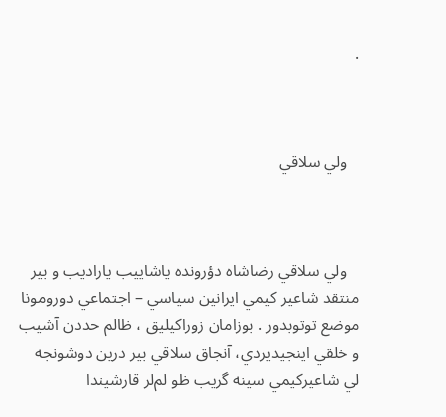.



   ولي سلاقي



   ولي سلاقي رضاشاه دؤرونده ياشاييب ياراديب و بير منتقد شاعير كيمي ايرانين سياسي – اجتماعي دورومونا موضع توتوبدور . بوزامان زوراكيليق ، ظالم حددن آشيب و خلقي اينجيديردي، آنجاق سلاقي بير درين دوشونجه لي شاعيركيمي سينه گريب ظو لم‌لر قارشيندا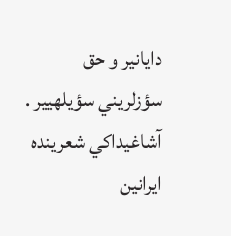دايانير و حق سؤزلريني سؤيلهيير . آشاغيداكي شعرينده ايرانين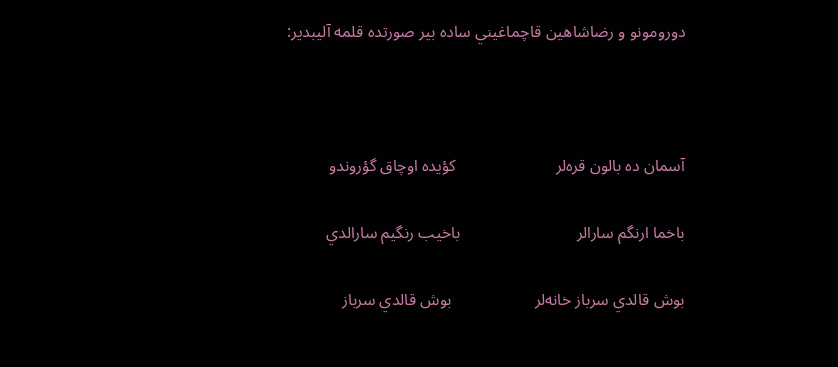دورومونو و رضاشاهين قاچماغيني ساده بير صورتده قلمه آليبدير:



آسمان ده بالون قره‌لر                        كؤيده اوچاق گؤروندو

باخما ارنگم سارالر                            باخيب رنگيم سارالدي

بوش قالدي سرباز خانه‌لر                    بوش قالدي سرباز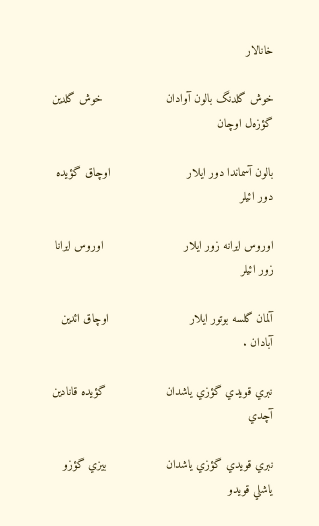خانالار

خوش گلدنگ بالون آوادان                  خوش گلدين گؤزه‌ل اوچان

بالون آسماندا دور ايلار                      اوچاق گؤيده دور ائيلر

اوروس ايرانه زور ايلار                       اوروس ايرانا زور ائيلر

آلمان گلسه بوتور ايلار                       اوچاق ائدين آبادان .

نبري قويدي گؤزي ياشدان                 گؤيده قانادين آچدي

نبري قويدي گؤزي ياشدان                 بيزي گؤزو ياشلي قويدو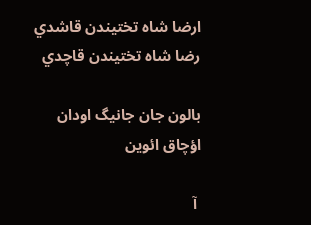ارضا شاه تختيندن قاشدي                  رضا شاه تختيندن قاچدي

بالون جان جانيگ اودان                     اؤچاق ائوين

 آ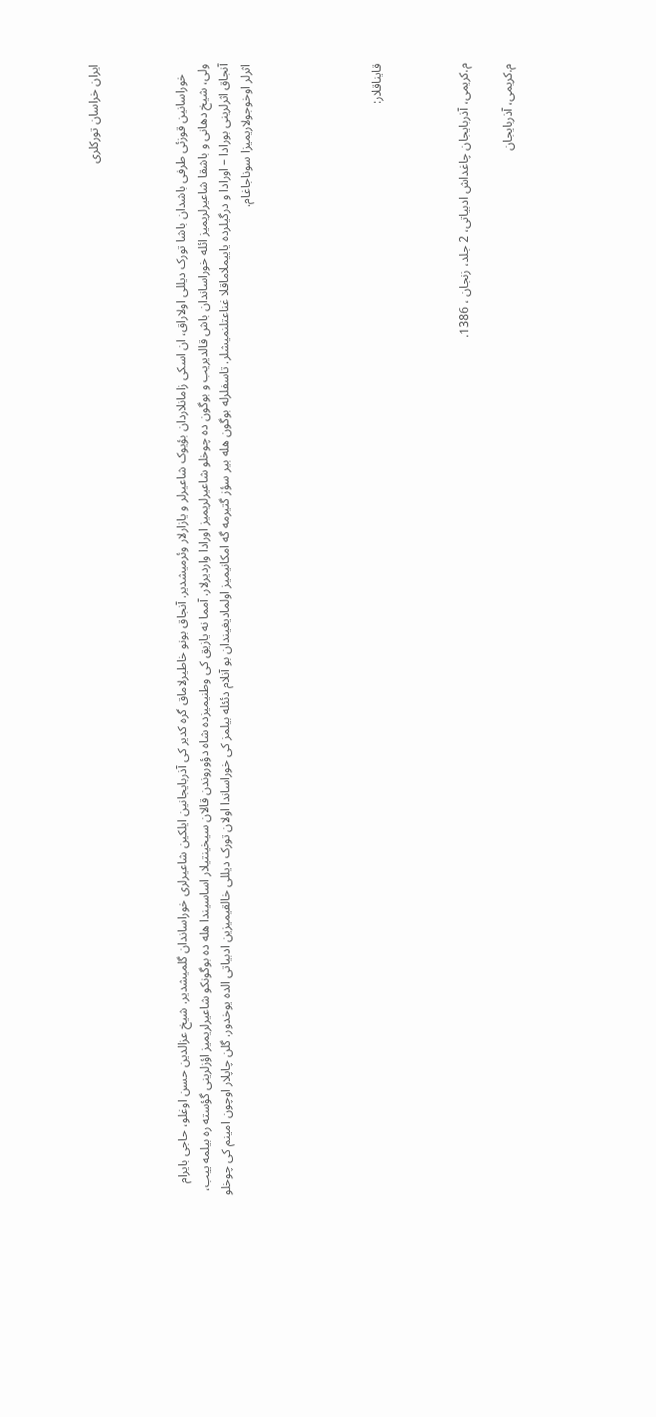ایران خراسان تورکلری



   خوراسانین قوزئی طرفی باشدان باشا تورک دیللی اولاراق، ان اسکی زامانلاردان بؤیوک شاعیرلر و یازارلار وئرمیشدیر. آنجاق بونو خاطیرلاماق گره کدیر کی آذربایجانین ایلکین شاعیرلری خوراساندان گلمیشدیر. شیخ عزالدین حسن اوغلو، حاجی بایرام ولی، شیخ دهانی و باشقا شاعیرلریمیز ائله خوراساندان باش قالدیریب و بوگون ده چوخلو شاعیرلریمیز اورادا واردیرلار. آمما نه یازیق کی وطنیمیزده شاه دؤوروندن قالان سیخینتیلار اساسیندا هله ده بوگونکو شاعیرلریمیز اؤزلرینی گؤسته ره بیلمه ییب، آنجاق اثرلرینی بورادا – اورادا و درگیلرده یاییملاماقلا غناعتلنمیشلر. تاسفلرله بوگون هله بیر سؤز گتیرمه گه امکانیمیز اولمادیغیندان بو آنلام دئئله بیلمز کی خوراساندا اولان تورک دیللی خالقیمیزین ادبیاتی الده یوخدور. گلن چاپلار اوچون امینم کی چوخلو اثرلر اوخوجولاریمیزا سوناجاغام.





قایناقلار:



م.کریمی، آذربایجان چاغداش ادبیاتی، 2 جلد، زنجان ، 1386.

م.کریمی، آذربایجان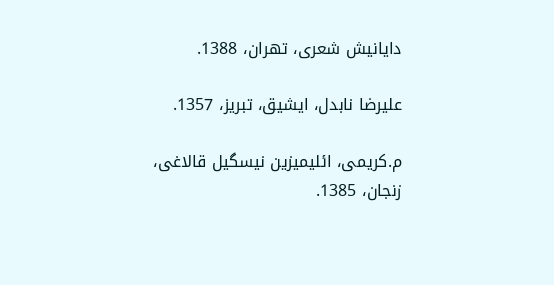دایانیش شعری، تهران، 1388.

علیرضا نابدل، ایشیق، تبریز، 1357.

م.کریمی، ائلیمیزین نیسگیل قالاغی، زنجان، 1385.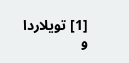[1] تویلاردا و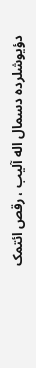دؤیوشلرده دسمال اله آلیب ، رقص ائتمک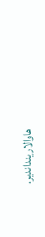هاوالارینداندیر.